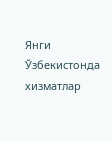Янги Ўзбекистонда хизматлар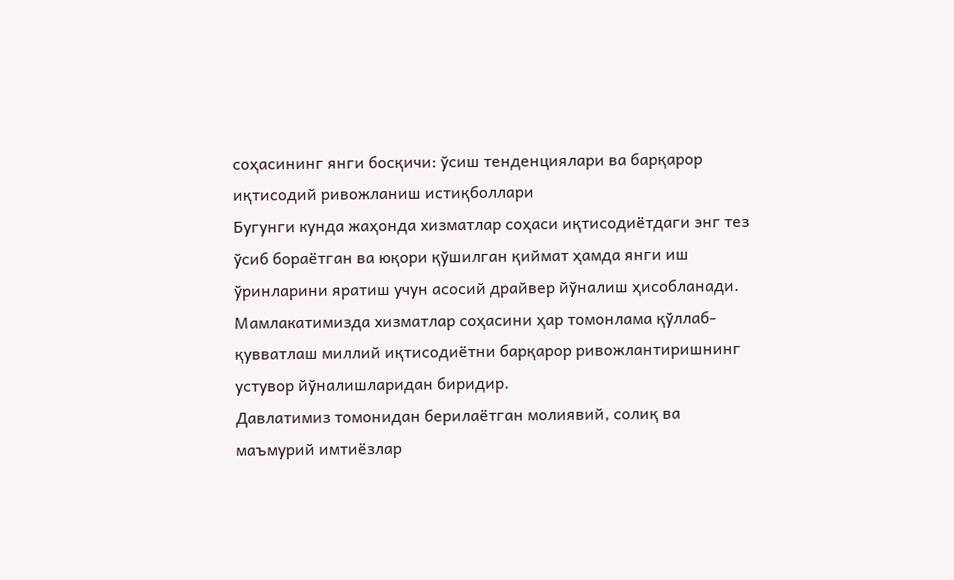соҳасининг янги босқичи: ўсиш тенденциялари ва барқарор иқтисодий ривожланиш истиқболлари
Бугунги кунда жаҳонда хизматлар соҳаси иқтисодиётдаги энг тез ўсиб бораётган ва юқори қўшилган қиймат ҳамда янги иш ўринларини яратиш учун асосий драйвер йўналиш ҳисобланади.
Мамлакатимизда хизматлар соҳасини ҳар томонлама қўллаб-қувватлаш миллий иқтисодиётни барқарор ривожлантиришнинг устувор йўналишларидан биридир.
Давлатимиз томонидан берилаётган молиявий, солиқ ва маъмурий имтиёзлар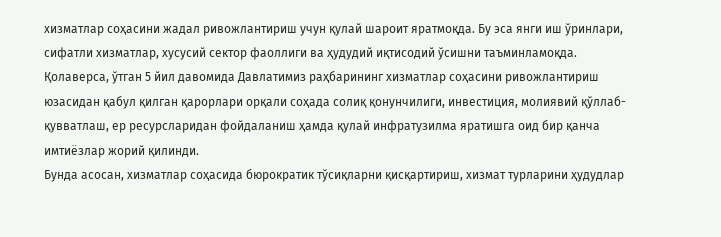хизматлар соҳасини жадал ривожлантириш учун қулай шароит яратмоқда. Бу эса янги иш ўринлари, сифатли хизматлар, хусусий сектор фаоллиги ва ҳудудий иқтисодий ўсишни таъминламоқда.
Қолаверса, ўтган 5 йил давомида Давлатимиз раҳбарининг хизматлар соҳасини ривожлантириш юзасидан қабул қилган қарорлари орқали соҳада солиқ қонунчилиги, инвестиция, молиявий қўллаб-қувватлаш, ер ресурсларидан фойдаланиш ҳамда қулай инфратузилма яратишга оид бир қанча имтиёзлар жорий қилинди.
Бунда асосан, хизматлар соҳасида бюрократик тўсиқларни қисқартириш, хизмат турларини ҳудудлар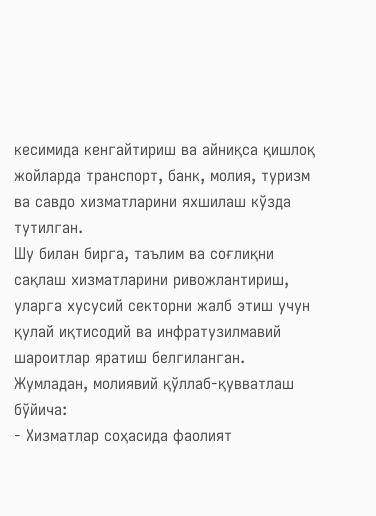кесимида кенгайтириш ва айниқса қишлоқ жойларда транспорт, банк, молия, туризм ва савдо хизматларини яхшилаш кўзда тутилган.
Шу билан бирга, таълим ва соғлиқни сақлаш хизматларини ривожлантириш, уларга хусусий секторни жалб этиш учун қулай иқтисодий ва инфратузилмавий шароитлар яратиш белгиланган.
Жумладан, молиявий қўллаб-қувватлаш бўйича:
- Хизматлар соҳасида фаолият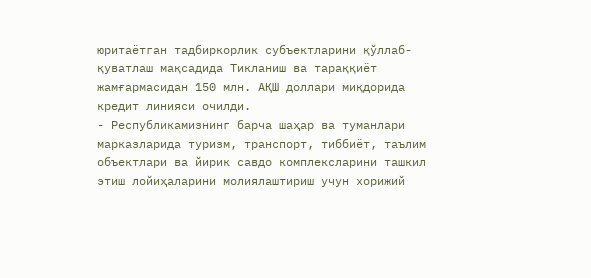юритаётган тадбиркорлик субъектларини қўллаб-қуватлаш мақсадида Тикланиш ва тараққиёт жамғармасидан 150 млн. АҚШ доллари миқдорида кредит линияси очилди.
- Республикамизнинг барча шаҳар ва туманлари марказларида туризм, транспорт, тиббиёт, таълим объектлари ва йирик савдо комплексларини ташкил этиш лойиҳаларини молиялаштириш учун хорижий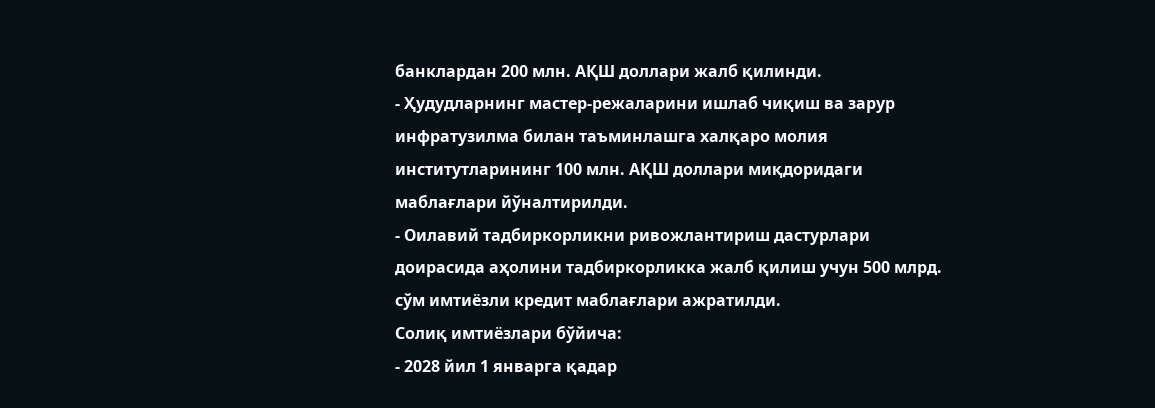банклардан 200 млн. АҚШ доллари жалб қилинди.
- Ҳудудларнинг мастер-режаларини ишлаб чиқиш ва зарур инфратузилма билан таъминлашга халқаро молия институтларининг 100 млн. АҚШ доллари миқдоридаги маблағлари йўналтирилди.
- Оилавий тадбиркорликни ривожлантириш дастурлари доирасида аҳолини тадбиркорликка жалб қилиш учун 500 млрд. сўм имтиёзли кредит маблағлари ажратилди.
Солиқ имтиёзлари бўйича:
- 2028 йил 1 январга қадар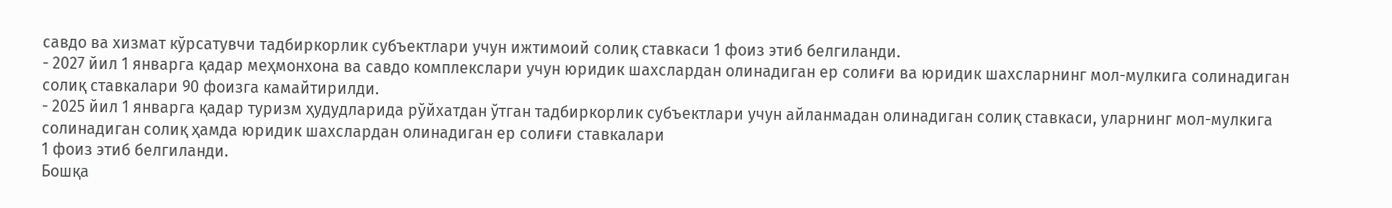савдо ва хизмат кўрсатувчи тадбиркорлик субъектлари учун ижтимоий солиқ ставкаси 1 фоиз этиб белгиланди.
- 2027 йил 1 январга қадар меҳмонхона ва савдо комплекслари учун юридик шахслардан олинадиган ер солиғи ва юридик шахсларнинг мол-мулкига солинадиган солиқ ставкалари 90 фоизга камайтирилди.
- 2025 йил 1 январга қадар туризм ҳудудларида рўйхатдан ўтган тадбиркорлик субъектлари учун айланмадан олинадиган солиқ ставкаси, уларнинг мол-мулкига солинадиган солиқ ҳамда юридик шахслардан олинадиган ер солиғи ставкалари
1 фоиз этиб белгиланди.
Бошқа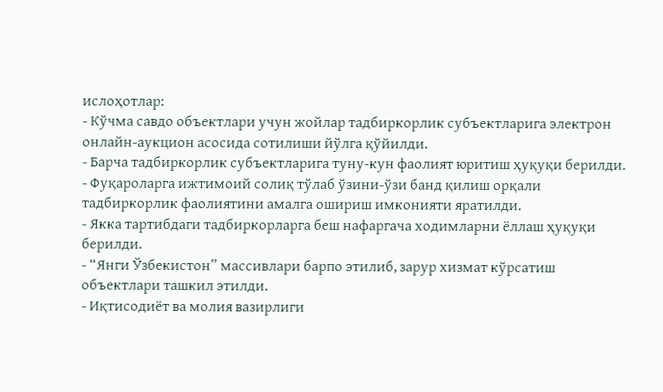ислоҳотлар:
- Кўчма савдо объектлари учун жойлар тадбиркорлик субъектларига электрон онлайн-аукцион асосида сотилиши йўлга қўйилди.
- Барча тадбиркорлик субъектларига туну-кун фаолият юритиш ҳуқуқи берилди.
- Фуқароларга ижтимоий солиқ тўлаб ўзини-ўзи банд қилиш орқали тадбиркорлик фаолиятини амалга ошириш имконияти яратилди.
- Якка тартибдаги тадбиркорларга беш нафаргача ходимларни ёллаш ҳуқуқи берилди.
- “Янги Ўзбекистон” массивлари барпо этилиб, зарур хизмат кўрсатиш объектлари ташкил этилди.
- Иқтисодиёт ва молия вазирлиги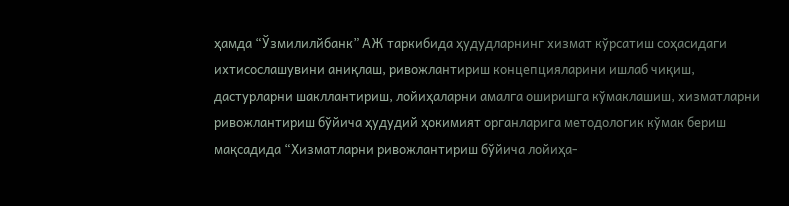ҳамда “Ўзмилилйбанк” АЖ таркибида ҳудудларнинг хизмат кўрсатиш соҳасидаги ихтисослашувини аниқлаш, ривожлантириш концепцияларини ишлаб чиқиш, дастурларни шакллантириш, лойиҳаларни амалга оширишга кўмаклашиш, хизматларни ривожлантириш бўйича ҳудудий ҳокимият органларига методологик кўмак бериш мақсадида “Хизматларни ривожлантириш бўйича лойиҳа-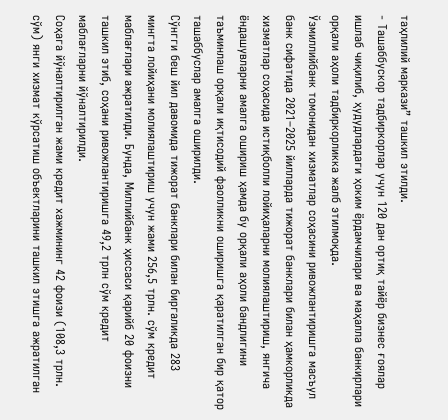таҳлилий маркази” ташкил этилди.
- Ташаббускор тадбиркорлар учун 120 дан ортиқ тайёр бизнес ғоялар ишлаб чиқилиб, ҳудудлардаги ҳоким ёрдамчилари ва маҳалла банкирлари орқали аҳоли тадбиркорликка жалб этилмоқда.
Ўзмиллийбанк томонидан хизматлар соҳасини ривожлантиришга масъул банк сифатида 2021–2025 йилларда тижорат банклари билан ҳамкорликда хизматлар соҳасида истиқболли лойиҳаларни молиялаштириш, янгича ёндашувларни амалга ошириш ҳамда бу орқали аҳоли бандлигини таъминлаш орқали иқтисодий фаолликни оширишга қаратилган бир қатор ташаббуслар амалга оширилди.
Сўнгги беш йил давомида тижорат банклари билан биргаликда 283 мингта лойиҳани молиялаштириш учун жами 256,5 трлн. сўм кредит маблағлари ажратилди. Бунда, Миллийбанк ҳиссаси қарийб 20 фоизни ташкил этиб, соҳани ривожлантиришга 49,2 трлн сўм кредит маблағларни йўналтирилди.
Соҳага йўналтирилган жами кредит хажмининг 42 фоизи (108,3 трлн. сўм) янги хизмат кўрсатиш объектларини ташкил этишга ажратилган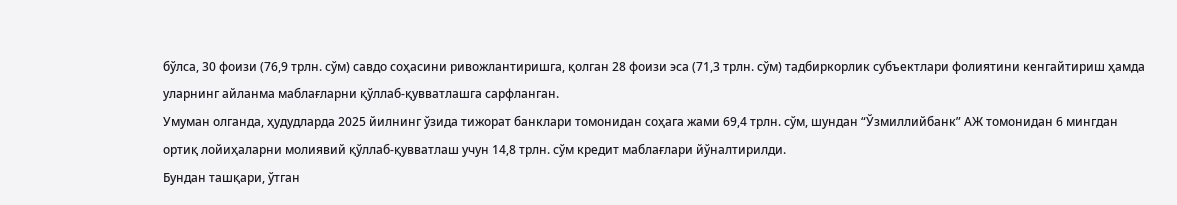бўлса, 30 фоизи (76,9 трлн. сўм) савдо соҳасини ривожлантиришга, қолган 28 фоизи эса (71,3 трлн. сўм) тадбиркорлик субъектлари фолиятини кенгайтириш ҳамда уларнинг айланма маблағларни қўллаб-қувватлашга сарфланган.
Умуман олганда, ҳудудларда 2025 йилнинг ўзида тижорат банклари томонидан соҳага жами 69,4 трлн. сўм, шундан “Ўзмиллийбанк” АЖ томонидан 6 мингдан ортиқ лойиҳаларни молиявий қўллаб-қувватлаш учун 14,8 трлн. сўм кредит маблағлари йўналтирилди.
Бундан ташқари, ўтган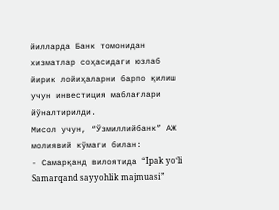йилларда Банк томонидан хизматлар соҳасидаги юзлаб йирик лойиҳаларни барпо қилиш учун инвестиция маблағлари йўналтирилди.
Мисол учун, “Ўзмиллийбанк” АЖ молиявий кўмаги билан:
- Самарқанд вилоятида “Ipak yoʻli Samarqand sayyohlik majmuasi”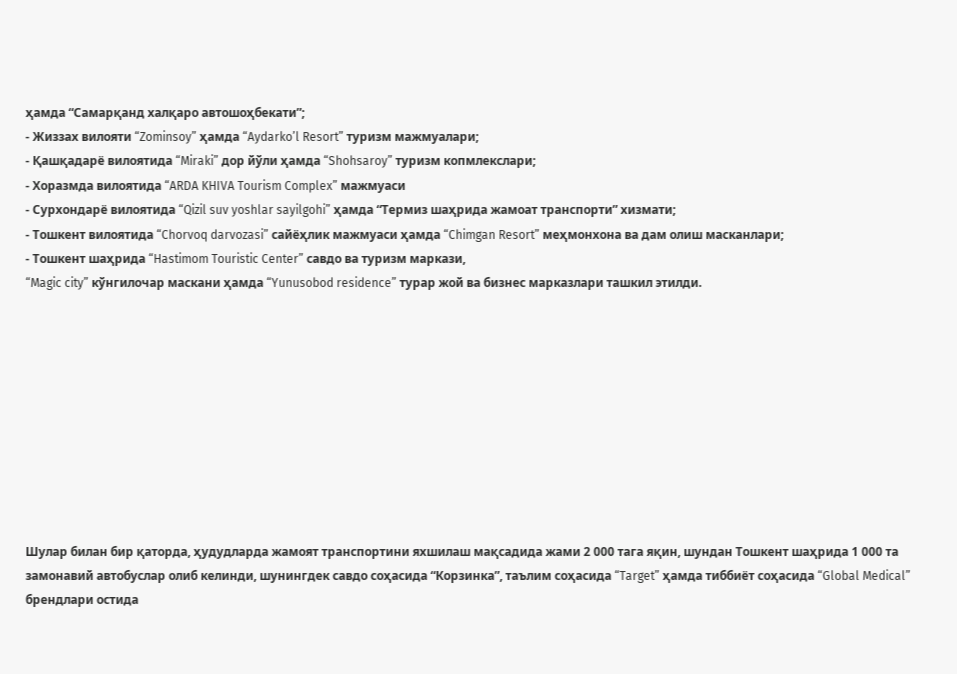ҳамда “Самарқанд халқаро автошоҳбекати”;
- Жиззах вилояти “Zominsoy” ҳамда “Aydarko’l Resort” туризм мажмуалари;
- Қашқадарё вилоятида “Miraki” дор йўли ҳамда “Shohsaroy” туризм копмлекслари;
- Хоразмда вилоятида “ARDA KHIVA Tourism Complex” мажмуаси
- Сурхондарё вилоятида “Qizil suv yoshlar sayilgohi” ҳамда “Термиз шаҳрида жамоат транспорти” хизмати;
- Тошкент вилоятида “Chorvoq darvozasi” сайёҳлик мажмуаси ҳамда “Chimgan Resort” меҳмонхона ва дам олиш масканлари;
- Тошкент шаҳрида “Hastimom Touristic Center” савдо ва туризм маркази,
“Magic city” кўнгилочар маскани ҳамда “Yunusobod residence” турар жой ва бизнес марказлари ташкил этилди.










Шулар билан бир қаторда, ҳудудларда жамоят транспортини яхшилаш мақсадида жами 2 000 тага яқин, шундан Тошкент шаҳрида 1 000 та замонавий автобуслар олиб келинди, шунингдек савдо соҳасида “Корзинка”, таълим соҳасида “Target” ҳамда тиббиёт соҳасида “Global Medical” брендлари остида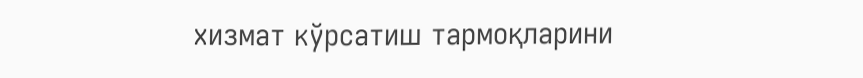хизмат кўрсатиш тармоқларини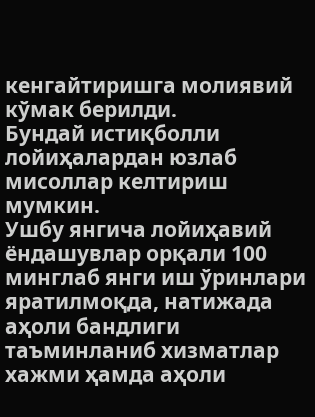кенгайтиришга молиявий кўмак берилди.
Бундай истиқболли лойиҳалардан юзлаб мисоллар келтириш мумкин.
Ушбу янгича лойиҳавий ёндашувлар орқали 100 минглаб янги иш ўринлари яратилмоқда, натижада аҳоли бандлиги таъминланиб хизматлар хажми ҳамда аҳоли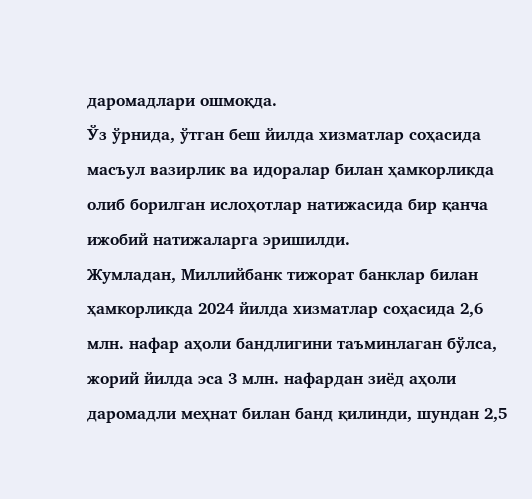даромадлари ошмоқда.
Ўз ўрнида, ўтган беш йилда хизматлар соҳасида масъул вазирлик ва идоралар билан ҳамкорликда олиб борилган ислоҳотлар натижасида бир қанча ижобий натижаларга эришилди.
Жумладан, Миллийбанк тижорат банклар билан ҳамкорликда 2024 йилда хизматлар соҳасида 2,6 млн. нафар аҳоли бандлигини таъминлаган бўлса, жорий йилда эса 3 млн. нафардан зиёд аҳоли даромадли меҳнат билан банд қилинди, шундан 2,5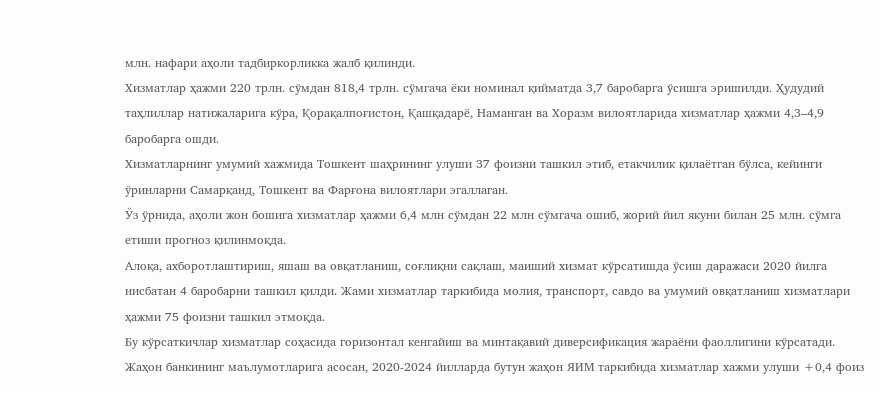млн. нафари аҳоли тадбиркорликка жалб қилинди.
Хизматлар ҳажми 220 трлн. сўмдан 818,4 трлн. сўмгача ёки номинал қийматда 3,7 баробарга ўсишга эришилди. Ҳудудий таҳлиллар натижаларига кўра, Қорақалпоғистон, Қашқадарё, Наманган ва Хоразм вилоятларида хизматлар ҳажми 4,3–4,9 баробарга ошди.
Хизматларнинг умумий хажмида Тошкент шаҳрининг улуши 37 фоизни ташкил этиб, етакчилик қилаётган бўлса, кейинги ўринларни Самарқанд, Тошкент ва Фарғона вилоятлари эгаллаган.
Ўз ўрнида, аҳоли жон бошига хизматлар ҳажми 6,4 млн сўмдан 22 млн сўмгача ошиб, жорий йил якуни билан 25 млн. сўмга етиши прогноз қилинмоқда.
Алоқа, ахборотлаштириш, яшаш ва овқатланиш, соғлиқни сақлаш, маиший хизмат кўрсатишда ўсиш даражаси 2020 йилга нисбатан 4 баробарни ташкил қилди. Жами хизматлар таркибида молия, транспорт, савдо ва умумий овқатланиш хизматлари ҳажми 75 фоизни ташкил этмоқда.
Бу кўрсаткичлар хизматлар соҳасида горизонтал кенгайиш ва минтақавий диверсификация жараёни фаоллигини кўрсатади.
Жаҳон банкининг маълумотларига асосан, 2020-2024 йилларда бутун жаҳон ЯИМ таркибида хизматлар хажми улуши +0,4 фоиз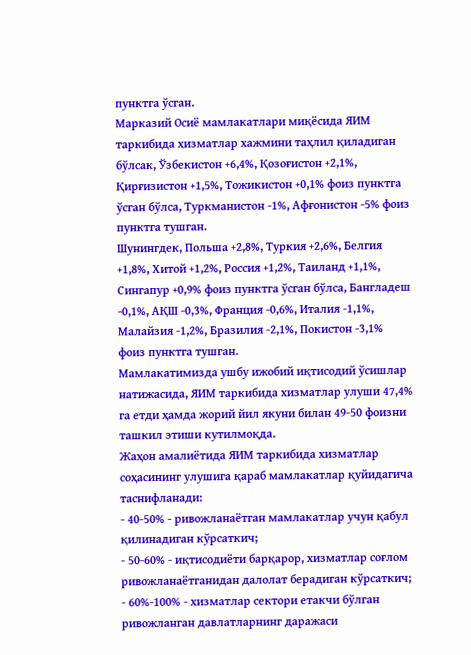пунктга ўсган.
Марказий Осиё мамлакатлари миқёсида ЯИМ таркибида хизматлар хажмини таҳлил қиладиган бўлсак, Ўзбекистон +6,4%, Қозоғистон +2,1%, Қирғизистон +1,5%, Тожикистон +0,1% фоиз пунктга ўсган бўлса, Туркманистон -1%, Афғонистон -5% фоиз пунктга тушган.
Шунингдек, Польша +2,8%, Туркия +2,6%, Белгия +1,8%, Хитой +1,2%, Россия +1,2%, Таиланд +1,1%, Сингапур +0,9% фоиз пунктга ўсган бўлса, Бангладеш -0,1%, АҚШ -0,3%, Франция -0,6%, Италия -1,1%, Малайзия -1,2%, Бразилия -2,1%, Покистон -3,1% фоиз пунктга тушган.
Мамлакатимизда ушбу ижобий иқтисодий ўсишлар натижасида, ЯИМ таркибида хизматлар улуши 47,4% га етди ҳамда жорий йил якуни билан 49-50 фоизни ташкил этиши кутилмоқда.
Жаҳон амалиётида ЯИМ таркибида хизматлар соҳасининг улушига қараб мамлакатлар қуйидагича таснифланади:
- 40-50% - ривожланаётган мамлакатлар учун қабул қилинадиган кўрсаткич;
- 50-60% - иқтисодиёти барқарор, хизматлар соғлом ривожланаётганидан далолат берадиган кўрсаткич;
- 60%-100% - хизматлар сектори етакчи бўлган ривожланган давлатларнинг даражаси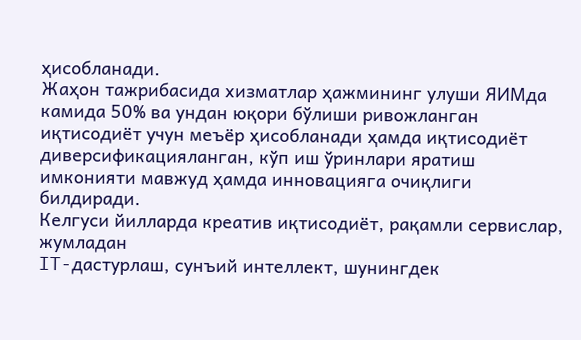ҳисобланади.
Жаҳон тажрибасида хизматлар ҳажмининг улуши ЯИМда камида 50% ва ундан юқори бўлиши ривожланган иқтисодиёт учун меъёр ҳисобланади ҳамда иқтисодиёт диверсификацияланган, кўп иш ўринлари яратиш имконияти мавжуд ҳамда инновацияга очиқлиги билдиради.
Келгуси йилларда креатив иқтисодиёт, рақамли сервислар, жумладан
IT-дастурлаш, сунъий интеллект, шунингдек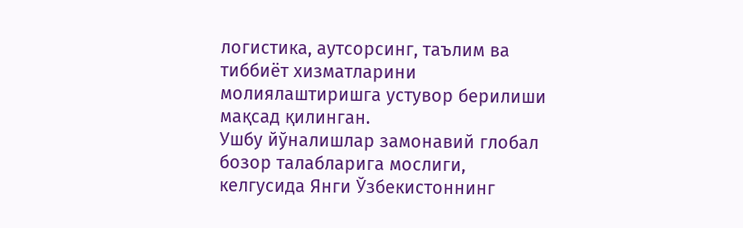логистика, аутсорсинг, таълим ва тиббиёт хизматларини молиялаштиришга устувор берилиши мақсад қилинган.
Ушбу йўналишлар замонавий глобал бозор талабларига мослиги, келгусида Янги Ўзбекистоннинг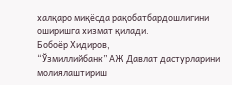халқаро миқёсда рақобатбардошлигини оширишга хизмат қилади.
Бобоёр Хидиров,
“Ўзмиллийбанк” АЖ Давлат дастурларини молиялаштириш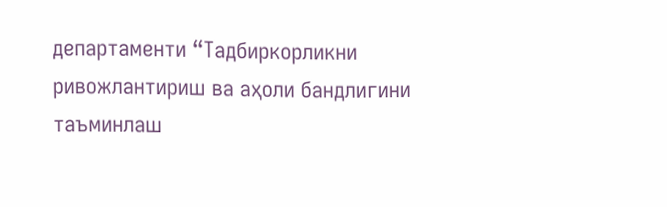департаменти “Тадбиркорликни ривожлантириш ва аҳоли бандлигини таъминлаш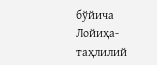бўйича Лойиҳа-таҳлилий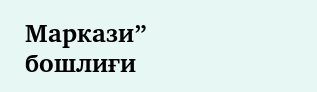Маркази” бошлиғи